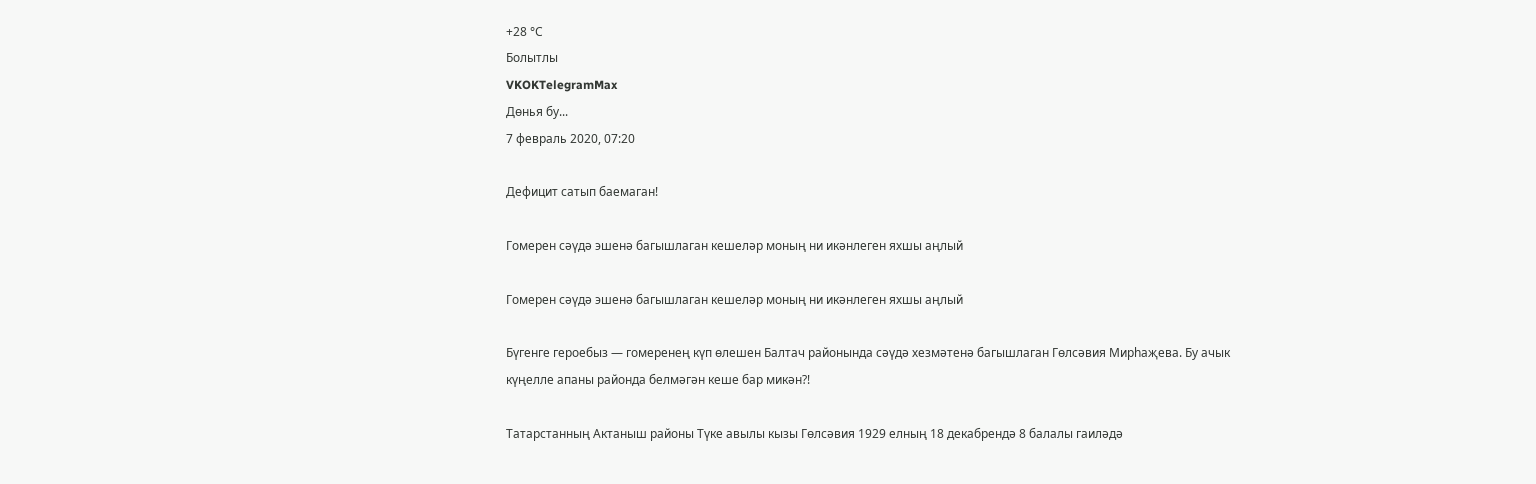+28 °С
Болытлы
VKOKTelegramMax
Дөнья бу...
7 февраль 2020, 07:20

Дефицит сатып баемаган!

Гомерен сәүдә эшенә багышлаган кешеләр моның ни икәнлеген яхшы аңлый

Гомерен сәүдә эшенә багышлаган кешеләр моның ни икәнлеген яхшы аңлый

Бүгенге героебыз — гомеренең күп өлешен Балтач районында сәүдә хезмәтенә багышлаган Гөлсәвия Мирһаҗева. Бу ачык күңелле апаны районда белмәгән кеше бар микән?!

Татарстанның Актаныш районы Түке авылы кызы Гөлсәвия 1929 елның 18 декабрендә 8 балалы гаиләдә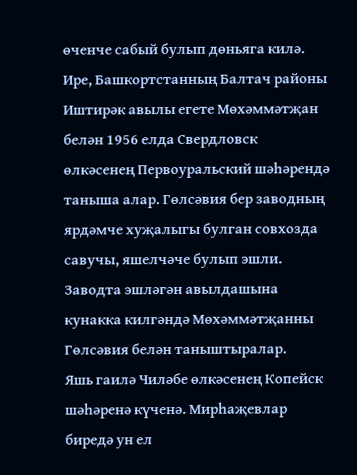өченче сабый булып дөньяга килә. Ире, Башкортстанның Балтач районы Иштирәк авылы егете Мөхәммәтҗан белән 1956 елда Свердловск өлкәсенең Первоуральский шәһәрендә таныша алар. Гөлсәвия бер заводның ярдәмче хуҗалыгы булган совхозда савучы, яшелчәче булып эшли. Заводта эшләгән авылдашына кунакка килгәндә Мөхәммәтҗанны Гөлсәвия белән таныштыралар.
Яшь гаилә Чиләбе өлкәсенең Копейск шәһәренә күченә. Мирһаҗевлар биредә ун ел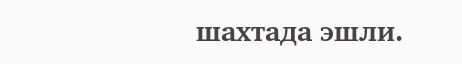шахтада эшли.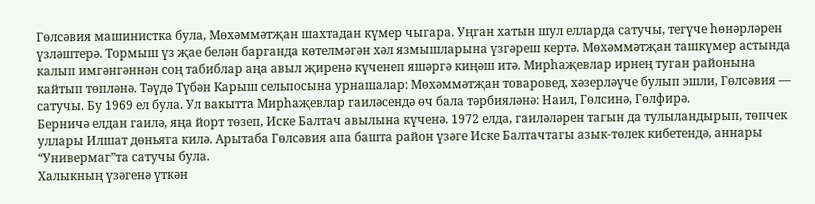Гөлсәвия машинистка була, Мөхәммәтҗан шахтадан күмер чыгара. Уңган хатын шул елларда сатучы, тегүче һөнәрләрен үзләштерә. Тормыш үз җае белән барганда көтелмәгән хәл язмышларына үзгәреш кертә. Мөхәммәтҗан ташкүмер астында калып имгәнгәннән соң табиблар аңа авыл җиренә күченеп яшәргә киңәш итә. Мирһаҗевлар ирнең туган районына кайтып төпләнә. Тәүдә Түбән Карыш сельпосына урнашалар: Мөхәммәтҗан товаровед, хәзерләүче булып эшли, Гөлсәвия — сатучы. Бу 1969 ел була. Ул вакытта Мирһаҗевлар гаиләсендә өч бала тәрбияләнә: Наил, Гөлсинә, Гөлфирә.
Берничә елдан гаилә, яңа йорт төзеп, Иске Балтач авылына күченә. 1972 елда, гаиләләрен тагын да тулыландырып, төпчек уллары Илшат дөньяга килә. Арытаба Гөлсәвия апа башта район үзәге Иске Балтачтагы азык-төлек кибетендә, аннары “Универмаг”та сатучы була.
Халыкның үзәгенә үткән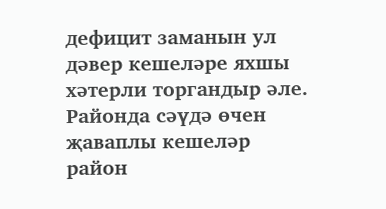дефицит заманын ул дәвер кешеләре яхшы хәтерли торгандыр әле. Районда сәүдә өчен җаваплы кешеләр район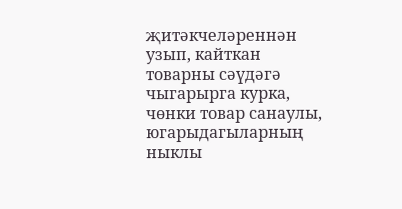җитәкчеләреннән узып, кайткан товарны сәүдәгә чыгарырга курка, чөнки товар санаулы, югарыдагыларның ныклы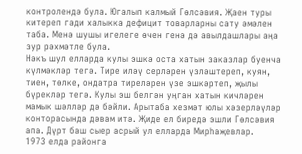контролендә була. Югалып калмый Гөлсәвия. Җаен туры китереп гади халыкка дефицит товарларны сату әмәлен таба. Менә шушы игелеге өчен генә дә авылдашлары аңа зур рәхмәтле була.
Нәкъ шул елларда кулы эшкә оста хатын заказлар буенча күлмәкләр тегә. Тире иләү серләрен үзләштереп, куян, тиен, төлке, ондатра тиреләрен үзе эшкәртеп, җылы бүрекләр тегә. Кулы эш белгән уңган хатын кичләрен мамык шәлләр дә бәйли. Арытаба хезмәт юлы хәзерләүләр конторасында дәвам итә. Җиде ел биредә эшли Гөлсәвия апа. Дүрт баш сыер асрый ул елларда Мирһаҗевлар.
1973 елда районга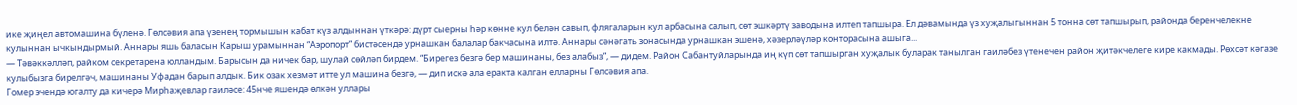ике җиңел автомашина бүленә. Гөлсәвия апа үзенең тормышын кабат күз алдыннан үткәрә: дүрт сыерны һәр көнне кул белән савып, флягаларын кул арбасына салып, сөт эшкәртү заводына илтеп тапшыра. Ел дәвамында үз хуҗалыгыннан 5 тонна сөт тапшырып, районда беренчелекне кулыннан ычкындырмый. Аннары яшь баласын Карыш урамыннан “Аэропорт” бистәсендә урнашкан балалар бакчасына илтә. Аннары сәнәгать зонасында урнашкан эшенә, хәзерләүләр конторасына ашыга...
— Тәвәккәлләп, райком секретарена юлландым. Барысын да ничек бар, шулай сөйләп бирдем. “Бирегез безгә бер машинаны, без алабыз”, — дидем. Район Сабантуйларында иң күп сөт тапшырган хуҗалык буларак танылган гаиләбез үтенечен район җитәкчелеге кире какмады. Рөхсәт кәгазе кулыбызга бирелгәч, машинаны Уфадан барып алдык. Бик озак хезмәт итте ул машина безгә, — дип искә ала еракта калган елларны Гөлсәвия апа.
Гомер эчендә югалту да кичерә Мирһаҗевлар гаиләсе: 45нче яшендә өлкән уллары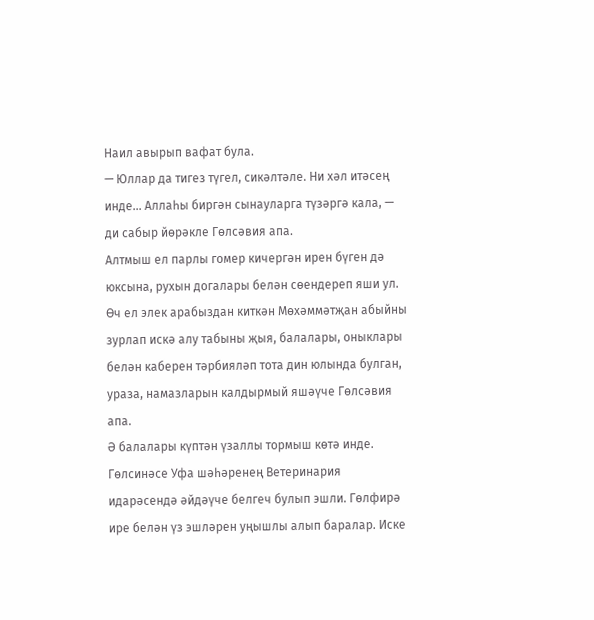Наил авырып вафат була.
— Юллар да тигез түгел, сикәлтәле. Ни хәл итәсең инде... Аллаһы биргән сынауларга түзәргә кала, — ди сабыр йөрәкле Гөлсәвия апа.
Алтмыш ел парлы гомер кичергән ирен бүген дә юксына, рухын догалары белән сөендереп яши ул. Өч ел элек арабыздан киткән Мөхәммәтҗан абыйны зурлап искә алу табыны җыя, балалары, оныклары белән каберен тәрбияләп тота дин юлында булган, ураза, намазларын калдырмый яшәүче Гөлсәвия апа.
Ә балалары күптән үзаллы тормыш көтә инде. Гөлсинәсе Уфа шәһәренең Ветеринария идарәсендә әйдәүче белгеч булып эшли. Гөлфирә ире белән үз эшләрен уңышлы алып баралар. Иске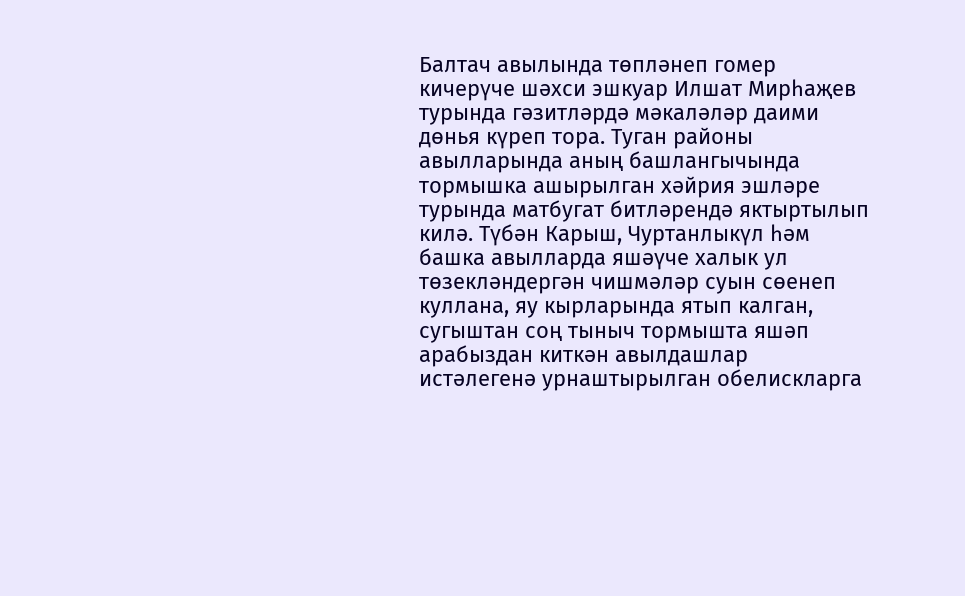Балтач авылында төпләнеп гомер кичерүче шәхси эшкуар Илшат Мирһаҗев турында гәзитләрдә мәкаләләр даими дөнья күреп тора. Туган районы авылларында аның башлангычында тормышка ашырылган хәйрия эшләре турында матбугат битләрендә яктыртылып килә. Түбән Карыш, Чуртанлыкүл һәм башка авылларда яшәүче халык ул төзекләндергән чишмәләр суын сөенеп куллана, яу кырларында ятып калган, сугыштан соң тыныч тормышта яшәп арабыздан киткән авылдашлар истәлегенә урнаштырылган обелискларга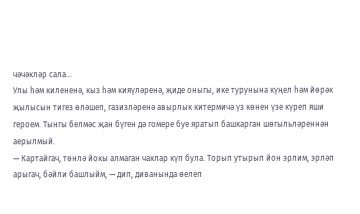чәчәкләр сала...
Улы һәм килененә, кыз һәм кияүләренә, җиде оныгы, ике турунына күңел һәм йөрәк җылысын тигез өләшеп, газизләренә авырлык китермичә үз көнен үзе күреп яши героем. Тынгы белмәс җан бүген дә гомере буе яратып башкарган шөгыльләреннән аерылмый.
— Картайгач, төнлә йокы алмаган чаклар күп була. Торып утырып йон эрлим, эрләп арыгач, бәйли башлыйм, — дип, диванында өелеп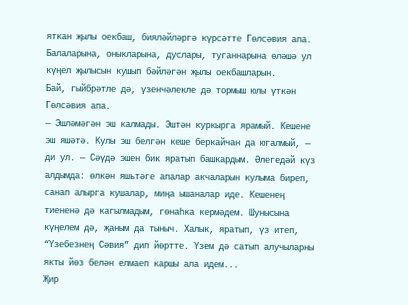яткан җылы оекбаш, бияләйләргә күрсәтте Гөлсәвия апа.
Балаларына, оныкларына, дуслары, туганнарына өләшә ул күңел җылысын кушып бәйләгән җылы оекбашларын.
Бай, гыйбрәтле дә, үзенчәлекле дә тормыш юлы үткән Гөлсәвия апа.
— Эшләмәгән эш калмады. Эштән куркырга ярамый. Кешене эш яшәтә. Кулы эш белгән кеше беркайчан да югалмый, — ди ул. — Сәүдә эшен бик яратып башкардым. Әлегедәй күз алдымда: өлкән яшьтәге апалар акчаларын кулыма биреп, санап алырга кушалар, миңа ышаналар иде. Кешенең тиененә дә кагылмадым, гөнаһка кермәдем. Шунысына күңелем дә, җаным да тыныч. Халык, яратып, үз итеп, “Үзебезнең Сәвия” дип йөртте. Үзем дә сатып алучыларны якты йөз белән елмаеп каршы ала идем...
Җир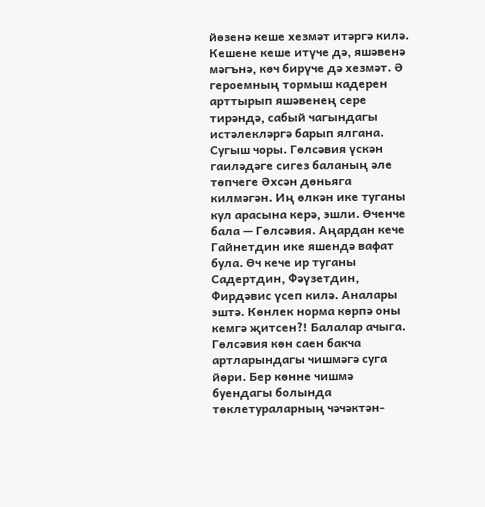йөзенә кеше хезмәт итәргә килә. Кешене кеше итүче дә, яшәвенә мәгънә, көч бирүче дә хезмәт. Ә героемның тормыш кадерен арттырып яшәвенең сере тирәндә, сабый чагындагы истәлекләргә барып ялгана.
Сугыш чоры. Гөлсәвия үскән гаиләдәге сигез баланың әле төпчеге Әхсән дөньяга килмәгән. Иң өлкән ике туганы кул арасына керә, эшли. Өченче бала — Гөлсәвия. Аңардан кече Гайнетдин ике яшендә вафат була. Өч кече ир туганы Садертдин, Фәүзетдин, Фирдәвис үсеп килә. Аналары эштә. Көнлек норма көрпә оны кемгә җитсен?! Балалар ачыга. Гөлсәвия көн саен бакча артларындагы чишмәгә суга йөри. Бер көнне чишмә буендагы болында төклетураларның чәчәктән-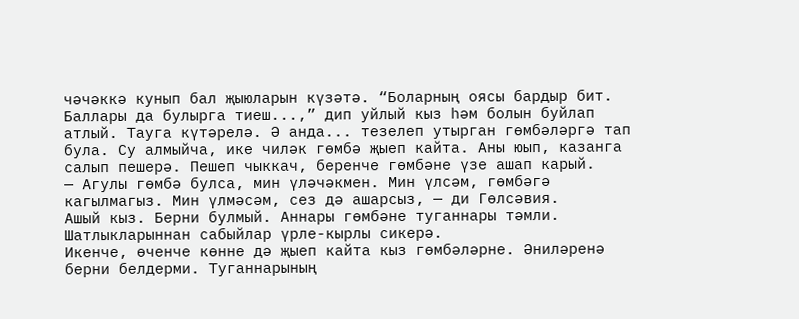чәчәккә кунып бал җыюларын күзәтә. “Боларның оясы бардыр бит. Баллары да булырга тиеш...,” дип уйлый кыз һәм болын буйлап атлый. Тауга күтәрелә. Ә анда... тезелеп утырган гөмбәләргә тап була. Су алмыйча, ике чиләк гөмбә җыеп кайта. Аны юып, казанга салып пешерә. Пешеп чыккач, беренче гөмбәне үзе ашап карый.
— Агулы гөмбә булса, мин үләчәкмен. Мин үлсәм, гөмбәгә кагылмагыз. Мин үлмәсәм, сез дә ашарсыз, — ди Гөлсәвия.
Ашый кыз. Берни булмый. Аннары гөмбәне туганнары тәмли. Шатлыкларыннан сабыйлар үрле-кырлы сикерә.
Икенче, өченче көнне дә җыеп кайта кыз гөмбәләрне. Әниләренә берни белдерми. Туганнарының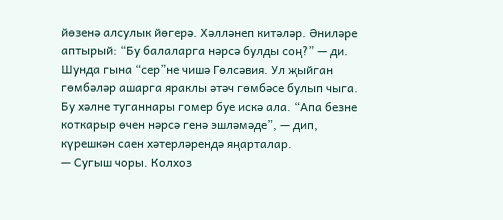йөзенә алсулык йөгерә. Хәлләнеп китәләр. Әниләре аптырый: “Бу балаларга нәрсә булды соң?” — ди. Шунда гына “сер”не чишә Гөлсәвия. Ул җыйган гөмбәләр ашарга яраклы әтәч гөмбәсе булып чыга.
Бу хәлне туганнары гомер буе искә ала. “Апа безне коткарыр өчен нәрсә генә эшләмәде”, — дип, күрешкән саен хәтерләрендә яңарталар.
— Сугыш чоры. Колхоз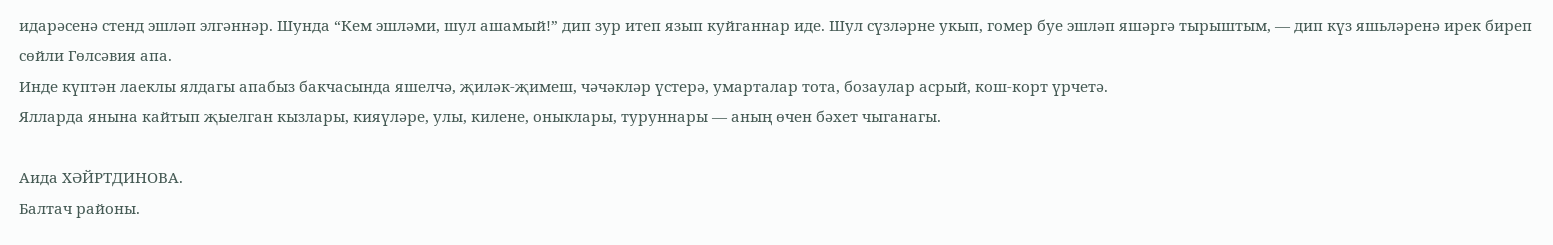идарәсенә стенд эшләп элгәннәр. Шунда “Кем эшләми, шул ашамый!” дип зур итеп язып куйганнар иде. Шул сүзләрне укып, гомер буе эшләп яшәргә тырыштым, — дип күз яшьләренә ирек биреп сөйли Гөлсәвия апа.
Инде күптән лаеклы ялдагы апабыз бакчасында яшелчә, җиләк-җимеш, чәчәкләр үстерә, умарталар тота, бозаулар асрый, кош-корт үрчетә.
Ялларда янына кайтып җыелган кызлары, кияүләре, улы, килене, оныклары, туруннары — аның өчен бәхет чыганагы.

Аида ХӘЙРТДИНОВА.
Балтач районы.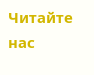Читайте нас